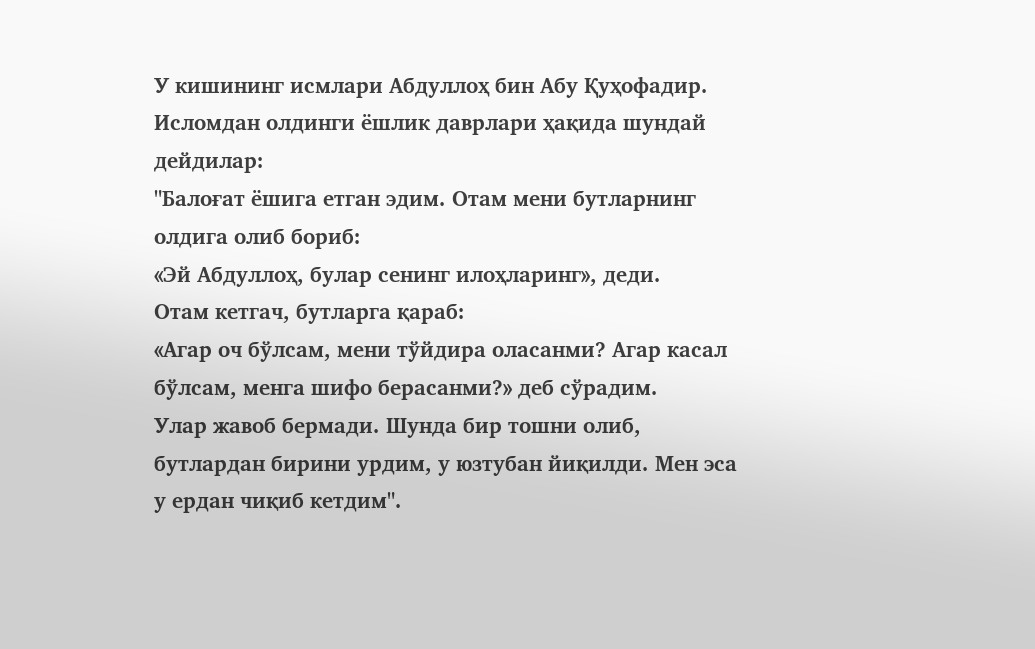У кишининг исмлари Абдуллоҳ бин Абу Қуҳофадир.
Исломдан олдинги ёшлик даврлари ҳақида шундай дейдилар:
"Балоғат ёшига етган эдим. Отам мени бутларнинг олдига олиб бориб:
«Эй Абдуллоҳ, булар сенинг илоҳларинг», деди.
Отам кетгач, бутларга қараб:
«Агар оч бўлсам, мени тўйдира оласанми? Агар касал бўлсам, менга шифо берасанми?» деб сўрадим.
Улар жавоб бермади. Шунда бир тошни олиб, бутлардан бирини урдим, у юзтубан йиқилди. Мен эса у ердан чиқиб кетдим".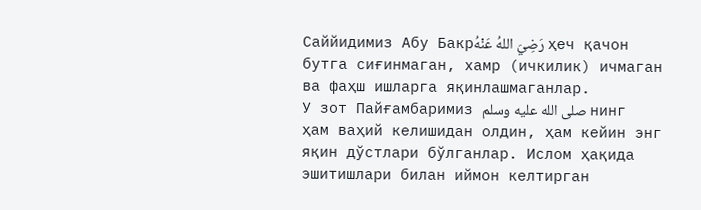Саййидимиз Абу Бакрرَضِيَ اللهُ عَنْهُ ҳеч қачон бутга сиғинмаган, хамр (ичкилик) ичмаган ва фаҳш ишларга яқинлашмаганлар.
У зот Пайғамбаримиз صلى الله عليه وسلم нинг ҳам ваҳий келишидан олдин, ҳам кейин энг яқин дўстлари бўлганлар. Ислом ҳақида эшитишлари билан иймон келтирган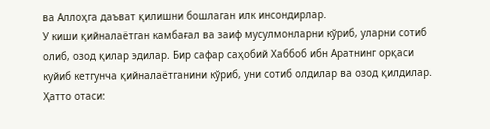ва Аллоҳга даъват қилишни бошлаган илк инсондирлар.
У киши қийналаётган камбағал ва заиф мусулмонларни кўриб, уларни сотиб олиб, озод қилар эдилар. Бир сафар саҳобий Хаббоб ибн Аратнинг орқаси куйиб кетгунча қийналаётганини кўриб, уни сотиб олдилар ва озод қилдилар.
Ҳатто отаси: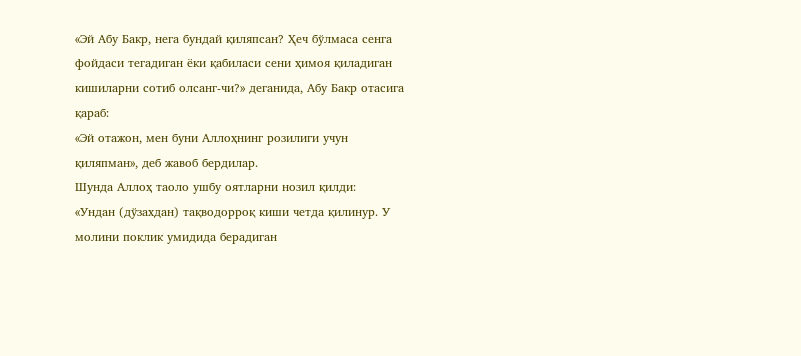«Эй Абу Бакр, нега бундай қиляпсан? Ҳеч бўлмаса сенга фойдаси тегадиган ёки қабиласи сени ҳимоя қиладиган кишиларни сотиб олсанг-чи?» деганида, Абу Бакр отасига қараб:
«Эй отажон, мен буни Аллоҳнинг розилиги учун қиляпман», деб жавоб бердилар.
Шунда Аллоҳ таоло ушбу оятларни нозил қилди:
«Ундан (дўзахдан) тақводорроқ киши четда қилинур. У молини поклик умидида берадиган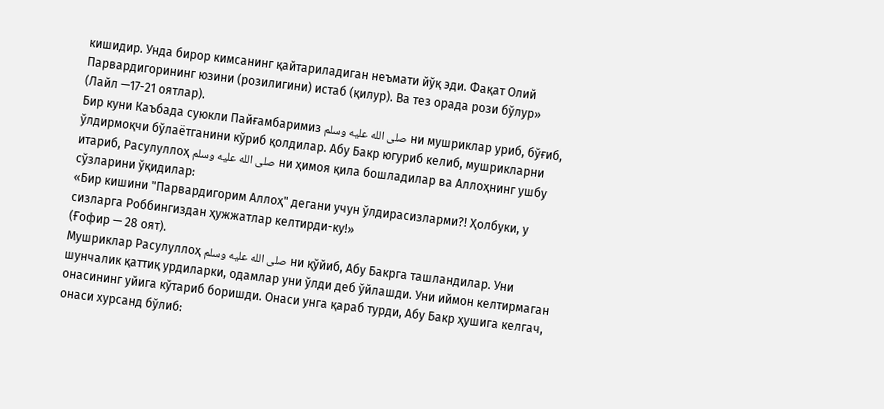кишидир. Унда бирор кимсанинг қайтариладиган неъмати йўқ эди. Фақат Олий Парвардигорининг юзини (розилигини) истаб (қилур). Ва тез орада рози бўлур»
(Лайл —17-21 оятлар).
Бир куни Каъбада суюкли Пайғамбаримиз صلى الله عليه وسلم ни мушриклар уриб, бўғиб, ўлдирмоқчи бўлаётганини кўриб қолдилар. Абу Бакр югуриб келиб, мушрикларни итариб, Расулуллоҳ صلى الله عليه وسلم ни ҳимоя қила бошладилар ва Аллоҳнинг ушбу сўзларини ўқидилар:
«Бир кишини "Парвардигорим Аллоҳ" дегани учун ўлдирасизларми?! Ҳолбуки, у сизларга Роббингиздан ҳужжатлар келтирди-ку!»
(Ғофир — 28 оят).
Мушриклар Расулуллоҳ صلى الله عليه وسلم ни қўйиб, Абу Бакрга ташландилар. Уни шунчалик қаттиқ урдиларки, одамлар уни ўлди деб ўйлашди. Уни иймон келтирмаган онасининг уйига кўтариб боришди. Онаси унга қараб турди, Абу Бакр ҳушига келгач, онаси хурсанд бўлиб: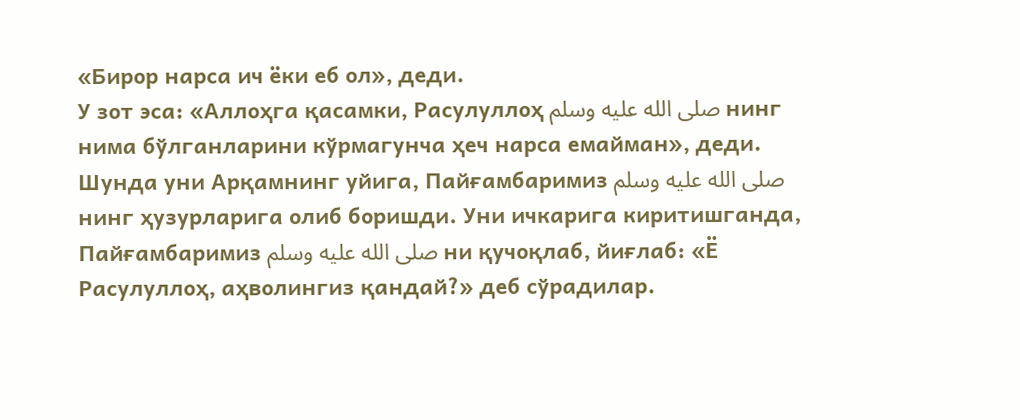«Бирор нарса ич ёки еб ол», деди.
У зот эса: «Аллоҳга қасамки, Расулуллоҳ صلى الله عليه وسلم нинг нима бўлганларини кўрмагунча ҳеч нарса емайман», деди.
Шунда уни Арқамнинг уйига, Пайғамбаримиз صلى الله عليه وسلم нинг ҳузурларига олиб боришди. Уни ичкарига киритишганда, Пайғамбаримиз صلى الله عليه وسلم ни қучоқлаб, йиғлаб: «Ё Расулуллоҳ, аҳволингиз қандай?» деб сўрадилар.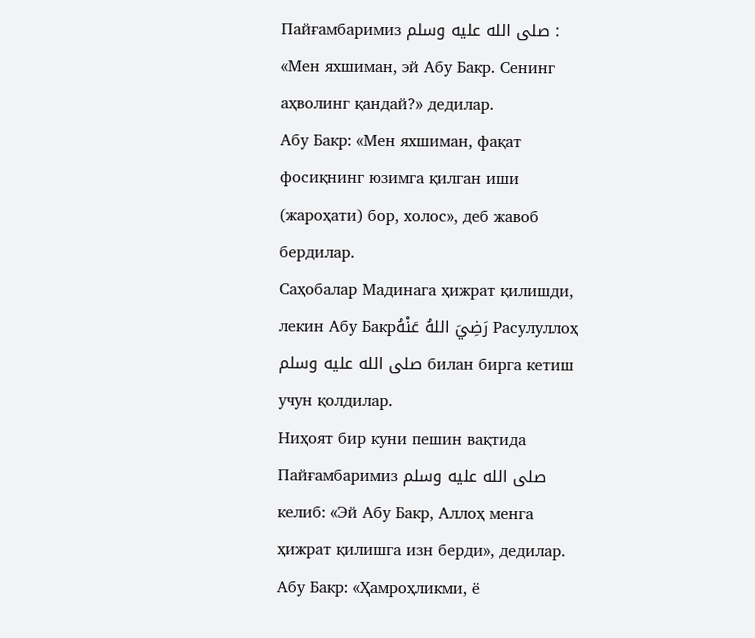Пайғамбаримиз صلى الله عليه وسلم : «Мен яхшиман, эй Абу Бакр. Сенинг аҳволинг қандай?» дедилар.
Абу Бакр: «Мен яхшиман, фақат фосиқнинг юзимга қилган иши (жароҳати) бор, холос», деб жавоб бердилар.
Саҳобалар Мадинага ҳижрат қилишди, лекин Абу Бакрرَضِيَ اللهُ عَنْهُ Расулуллоҳ صلى الله عليه وسلم билан бирга кетиш учун қолдилар.
Ниҳоят бир куни пешин вақтида Пайғамбаримиз صلى الله عليه وسلم келиб: «Эй Абу Бакр, Аллоҳ менга ҳижрат қилишга изн берди», дедилар.
Абу Бакр: «Ҳамроҳликми, ё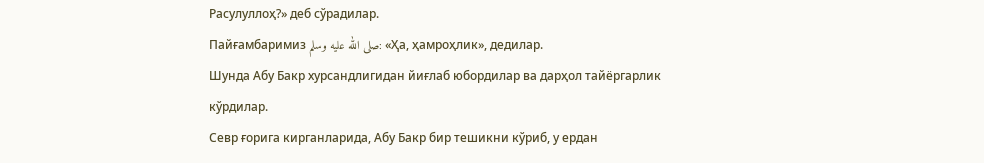Расулуллоҳ?» деб сўрадилар.
Пайғамбаримиз صلى الله عليه وسلم: «Ҳа, ҳамроҳлик», дедилар.
Шунда Абу Бакр хурсандлигидан йиғлаб юбордилар ва дарҳол тайёргарлик кўрдилар.
Севр ғорига кирганларида, Абу Бакр бир тешикни кўриб, у ердан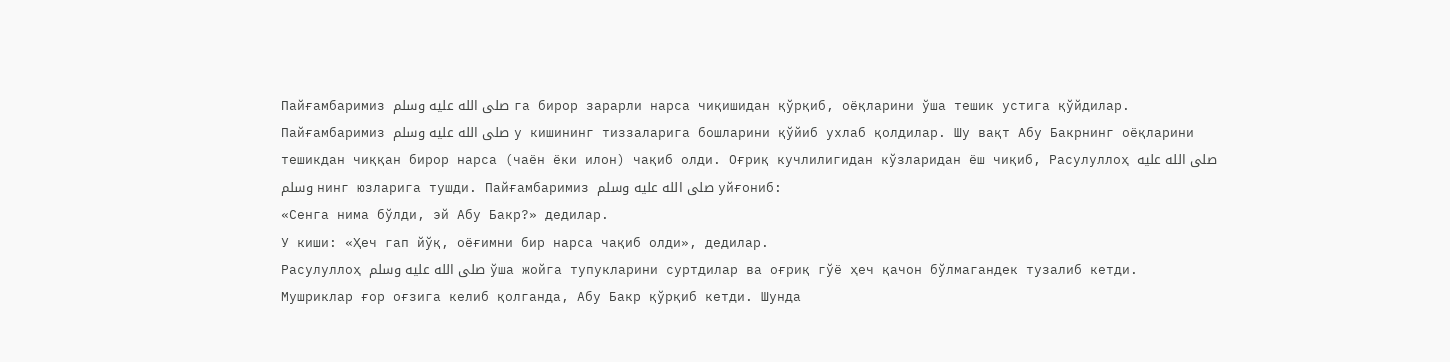Пайғамбаримиз صلى الله عليه وسلم га бирор зарарли нарса чиқишидан қўрқиб, оёқларини ўша тешик устига қўйдилар.
Пайғамбаримиз صلى الله عليه وسلم у кишининг тиззаларига бошларини қўйиб ухлаб қолдилар. Шу вақт Абу Бакрнинг оёқларини тешикдан чиққан бирор нарса (чаён ёки илон) чақиб олди. Оғриқ кучлилигидан кўзларидан ёш чиқиб, Расулуллоҳ صلى الله عليه وسلم нинг юзларига тушди. Пайғамбаримиз صلى الله عليه وسلم уйғониб:
«Сенга нима бўлди, эй Абу Бакр?» дедилар.
У киши: «Ҳеч гап йўқ, оёғимни бир нарса чақиб олди», дедилар.
Расулуллоҳ صلى الله عليه وسلم ўша жойга тупукларини суртдилар ва оғриқ гўё ҳеч қачон бўлмагандек тузалиб кетди.
Мушриклар ғор оғзига келиб қолганда, Абу Бакр қўрқиб кетди. Шунда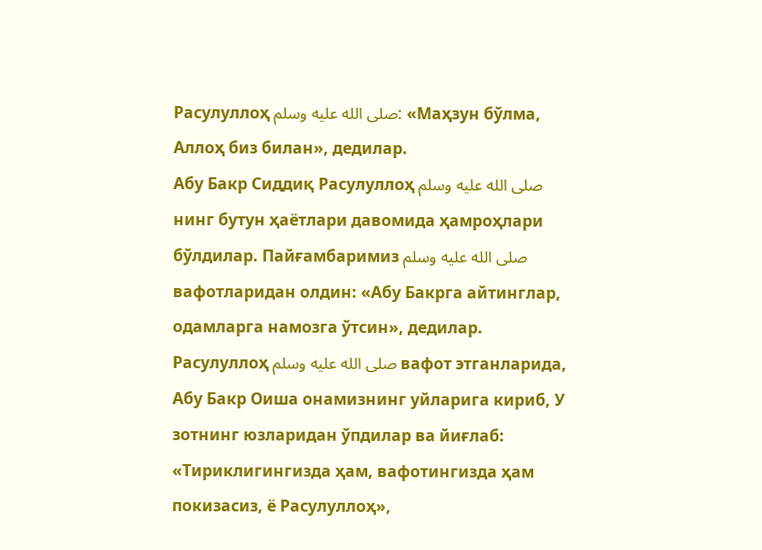Расулуллоҳ صلى الله عليه وسلم: «Маҳзун бўлма, Аллоҳ биз билан», дедилар.
Абу Бакр Сиддиқ Расулуллоҳ صلى الله عليه وسلم нинг бутун ҳаётлари давомида ҳамроҳлари бўлдилар. Пайғамбаримиз صلى الله عليه وسلم вафотларидан олдин: «Абу Бакрга айтинглар, одамларга намозга ўтсин», дедилар.
Расулуллоҳ صلى الله عليه وسلم вафот этганларида, Абу Бакр Оиша онамизнинг уйларига кириб, У зотнинг юзларидан ўпдилар ва йиғлаб: «Тириклигингизда ҳам, вафотингизда ҳам покизасиз, ё Расулуллоҳ»,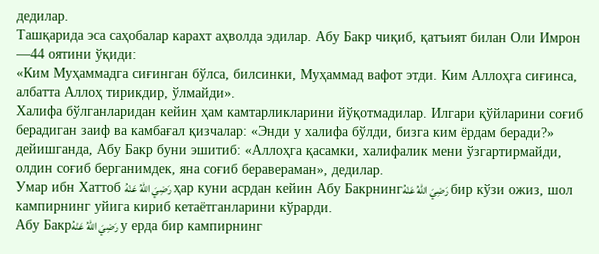дедилар.
Ташқарида эса саҳобалар карахт аҳволда эдилар. Абу Бакр чиқиб, қатъият билан Оли Имрон —44 оятини ўқиди:
«Ким Муҳаммадга сиғинган бўлса, билсинки, Муҳаммад вафот этди. Ким Аллоҳга сиғинса, албатта Аллоҳ тирикдир, ўлмайди».
Халифа бўлганларидан кейин ҳам камтарликларини йўқотмадилар. Илгари қўйларини соғиб берадиган заиф ва камбағал қизчалар: «Энди у халифа бўлди, бизга ким ёрдам беради?» дейишганда, Абу Бакр буни эшитиб: «Аллоҳга қасамки, халифалик мени ўзгартирмайди, олдин соғиб берганимдек, яна соғиб беравераман», дедилар.
Умар ибн Хаттоб رَضِيَ اللهُ عَنْهُ ҳар куни асрдан кейин Абу Бакрнингرَضِيَ اللهُ عَنْهُ бир кўзи ожиз, шол кампирнинг уйига кириб кетаётганларини кўрарди.
Абу Бакрرَضِيَ اللهُ عَنْهُ у ерда бир кампирнинг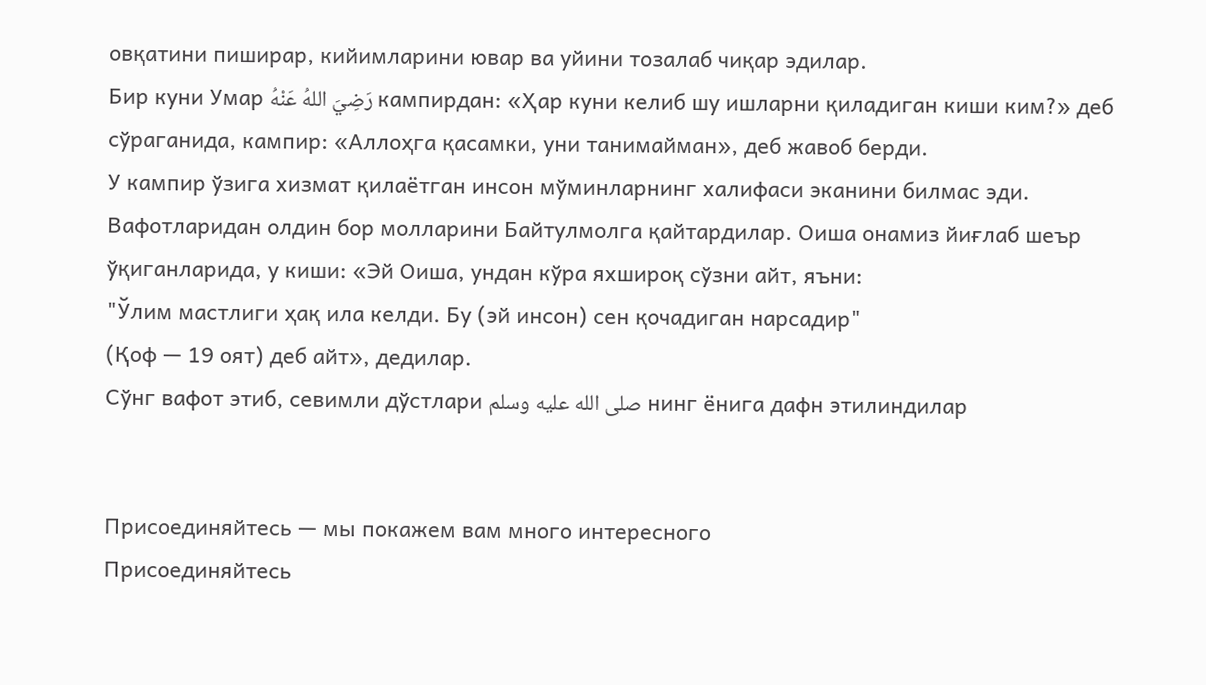овқатини пиширар, кийимларини ювар ва уйини тозалаб чиқар эдилар.
Бир куни Умар رَضِيَ اللهُ عَنْهُ кампирдан: «Ҳар куни келиб шу ишларни қиладиган киши ким?» деб сўраганида, кампир: «Аллоҳга қасамки, уни танимайман», деб жавоб берди.
У кампир ўзига хизмат қилаётган инсон мўминларнинг халифаси эканини билмас эди.
Вафотларидан олдин бор молларини Байтулмолга қайтардилар. Оиша онамиз йиғлаб шеър ўқиганларида, у киши: «Эй Оиша, ундан кўра яхшироқ сўзни айт, яъни:
"Ўлим мастлиги ҳақ ила келди. Бу (эй инсон) сен қочадиган нарсадир"
(Қоф — 19 оят) деб айт», дедилар.
Сўнг вафот этиб, севимли дўстлари صلى الله عليه وسلم нинг ёнига дафн этилиндилар


Присоединяйтесь — мы покажем вам много интересного
Присоединяйтесь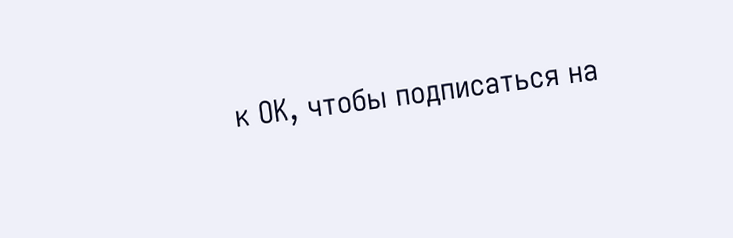к ОК, чтобы подписаться на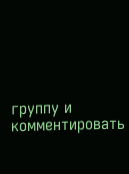группу и комментировать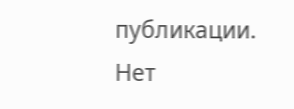публикации.
Нет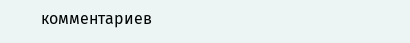комментариев